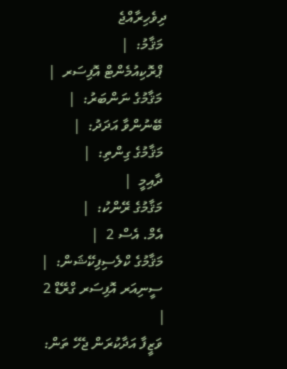ދިވެހިރާއްޖެ
 މަޤާމު:  |
 ޕްރޮކިއުމެންޓް އޮފިސަރ  |
 މަޤާމުގެ ނަންބަރު:  |
 ބޭނުންވާ އަދަދު:  |
 މަޤާމުގެ ގިންތި:  |
 ދާއިމީ  |
 މަޤާމުގެ ރޭންކު:  |
 އެމް. އެސް 2  |
 މަޤާމުގެ ކްލެސިފިކޭޝަން:  |
 ސީނިއަރ އޮފިސަރ ގްރޭޑް 2  |
 ވަޒީފާ އަދާކުރަން ޖެހޭ ތަން: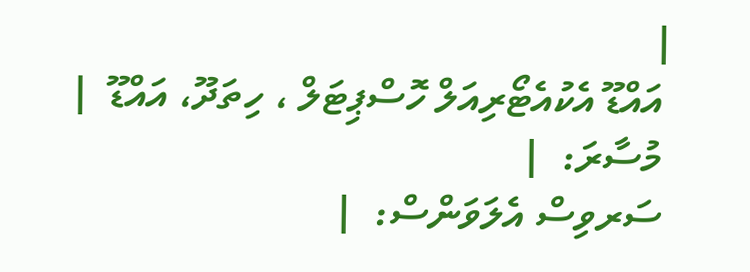|
 އައްޑޫ އެކުއެޓޯރިއަލް ހޮސްޕިޓަލް ، ހިތަދޫ، އައްޑޫ  |
 މުސާރަ:  |
 ސަރވިސް އެލަވަންސް:  |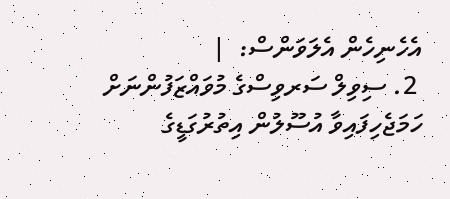އެހެނިހެން އެލަވަންސް:  |
 2. ސިވިލް ސަރވިސްގެ މުވައްޒަފުންނަށް ހަމަޖެހިފައިވާ އުސޫލުން އިތުރުގަޑީގެ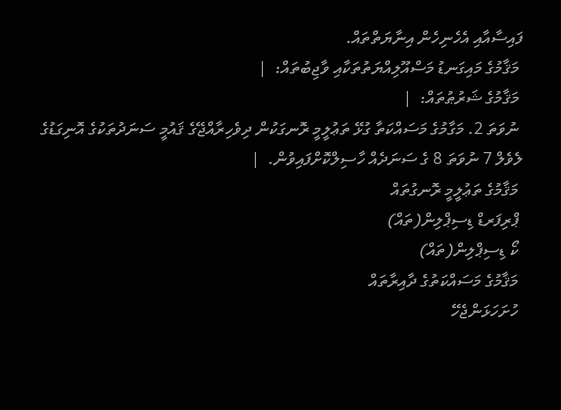ފައިސާއާއި އެހެނިހެން އިނާޔަތްތައް.
 މަޤާމުގެ މައިގަނޑު މަސްއޫލިއްޔަތުތަކާއި ވާޖިބުތައް:  |
 މަޤާމުގެ ޝަރުޠުތައް:  |
 ނުވަތަ 2. މަގާމުގެ މަސައްކަތާ ގުޅޭ ތަޢުލީމީ ރޮނގަކުން ދިވެހިރާއްޖޭގެ ޤައުމީ ސަނަދުތަކުގެ އޮނިގަޑުގެ ލެވެލް 7 ނުވަތަ 8 ގެ ސަނަދެއް ހާސިލްކޮށްފައިވުން.  |
 މަޤާމުގެ ތަޢުލީމީ ރޮނގުތައް
 ޕްރިފަރޑް ޑިސިޕްލިން(ތައް)
 ކޯ ޑިސިޕްލިން(ތައް)
 މަޤާމުގެ މަސައްކަތުގެ ދާއިރާތައް
 ހުށަހަޅަންޖެހޭ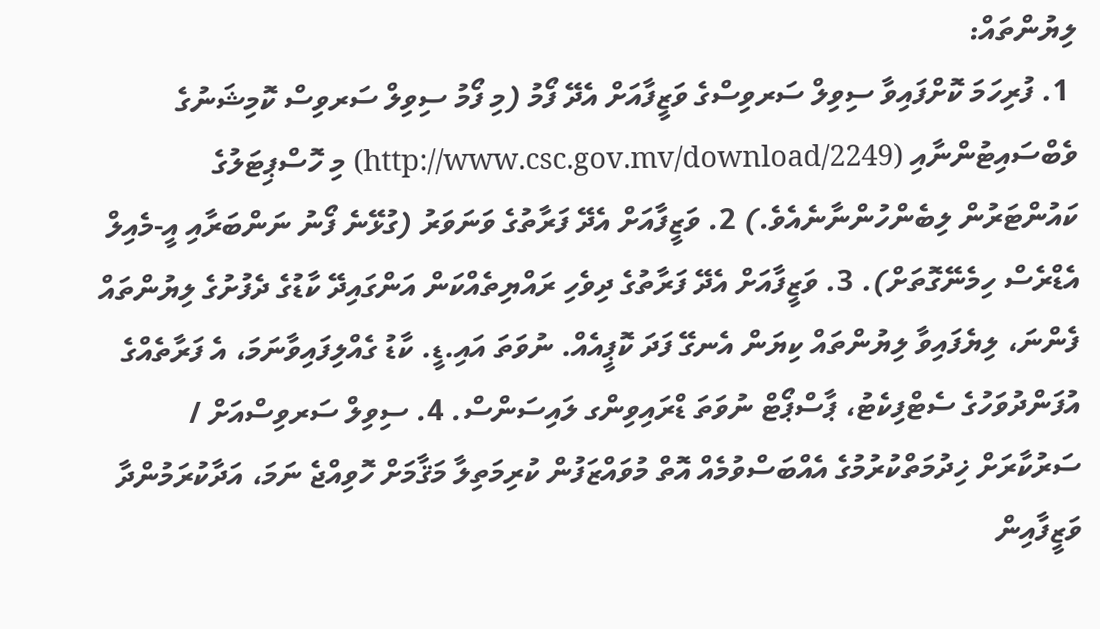ލިޔުންތައް:
 1. ފުރިހަމަ ކޮށްފައިވާ ސިވިލް ސަރވިސްގެ ވަޒީފާއަށް އެދޭ ފޯމު (މި ފޯމު ސިވިލް ސަރވިސް ކޮމިޝަނުގެ ވެބްސައިޓުންނާއި (http://www.csc.gov.mv/download/2249) މި ހޮސްޕިޓަލުގެ ކައުންޓަރުން ލިބެންހުންނާނެއެވެ.) 2. ވަޒީފާއަށް އެދޭ ފަރާތުގެ ވަނަވަރު (ގުޅޭނެ ފޯނު ނަންބަރާއި އީ-މެއިލް އެޑްރެސް ހިމެނޭގޮތަށް). 3. ވަޒީފާއަށް އެދޭ ފަރާތުގެ ދިވެހި ރައްޔިތެއްކަން އަންގައިދޭ ކާޑުގެ ދެފުށުގެ ލިޔުންތައް ފެންނަ، ލިޔެފައިވާ ލިޔުންތައް ކިޔަން އެނގޭ ފަދަ ކޮޕީއެއް. ނުވަތަ އައި.ޑީ. ކާޑު ގެއްލިފައިވާނަމަ، އެ ފަރާތެއްގެ އުފަންދުވަހުގެ ސެޓްފިކެޓު، ޕާސްޕޯޓް ނުވަތަ ޑްރައިވިންގ ލައިސަންސް. 4. ސިވިލް ސަރވިސްއަށް / ސަރުކާރަށް ޚިދުމަތްކުރުމުގެ އެއްބަސްވުމެއް އޮތް މުވައްޒަފުން ކުރިމަތިލާ މަޤާމަށް ހޮވިއްޖެ ނަމަ، އަދާކުރަމުންދާ ވަޒީފާއިން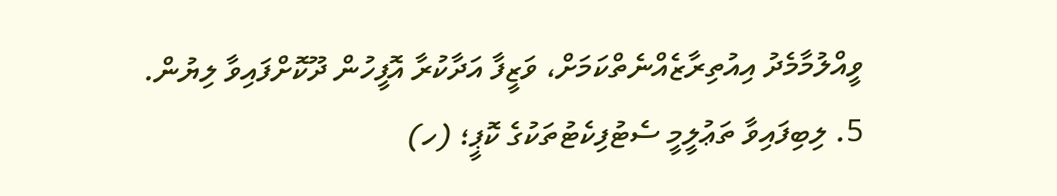ވީއްލުމާމެދު އިއުތިރާޒެއްނެތްކަމަށް، ވަޒީފާ އަދާކުރާ އޮފީހުން ދޫކޮށްފައިވާ ލިޔުން. 5. ލިބިފައިވާ ތަޢުލީމީ ސެޓުފިކެޓުތަކުގެ ކޮޕީ؛ (ހ)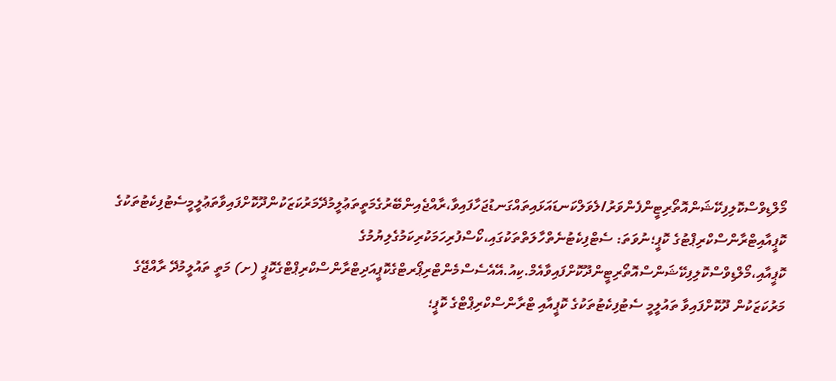މޯލްޑިވްސްކޮލިފިކޭޝަންއޮތޯރިޓީންފެންވަރު/ލެވަލްކަނޑައަޅައިތައްގަނޑުޖަހާފައިވާ،ރާއްޖެއިންބޭރުގެމަތީތަޢުލީމުދޭމަރުކަޒަކުންދޫކޮށްފައިވާތަޢުލީމީސެޓުފިކެޓުތަކުގެ ކޮޕީއާއިޓްރާންސްކްރިޕްޓުގެ ކޮޕީ؛ނުވަތަ: ސެޓްފިކެޓުނެތްހާލަތްތަކުގައި،ކޯސްފުރިހަމަކުރިކަމުގެލިޔުމުގެ ކޮޕީއާއި،މޯލްޑިވްސްކޮލިފިކޭޝަންސްއޮތޯރިޓީންދޫކޮށްފައިވާއެމް.ކިއު.އޭއެސެސްމެންޓްރިޕޯރޓްގެކޮޕީއަދިޓްރާންސްކްރިޕްޓްގެކޮޕީ (ށ) މަތީ ތައުލީމުދޭ ރާއްޖޭގެ މަރުކަޒަކުން ދޫކޮށްފައިވާ ތައުލީމީ ސެޓުފިކެޓުތަކުގެ ކޮޕީއާއި ޓްރާންސްކްރިޕްޓްގެ ކޮޕީ؛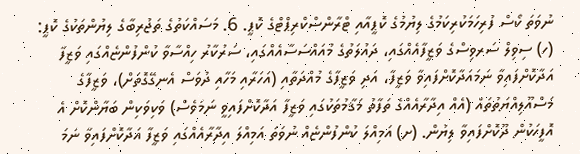ނުވަތަ ކޯސް ފުރިހަމަކުރިކަމުގެ ލިޔުމުގެ ކޮޕީއާއި ޓްރާންސްކްރިޕްޓްގެ ކޮޕީ. 6. މަސައްކަތުގެ ތަޖުރިބާގެ ލިޔުންތަކުގެ ކޮޕީ: (ހ) ސިވިލް ސަރވިސްގެ ވަޒީފާއެއްގައި، ދައުލަތުގެ މުއައްސަސާއެއްގައި، ސަރުކާރު ހިއްސާވާ ކުންފުންޏެއްގައި ވަޒީފާ އަދާކޮށްފައިވާ ނަމައަދާކޮށްފައިވާ ވަޒީފާ، އަދި ވަޒީފާގެ މުއްދަތާއި (އަހަރާއި މަހާއި ދުވަސް އެނގޭގޮތަށް)، ވަޒީފާގެ މަސްއޫލިއްޔަތުތައް (އެއް އިދާރާއެއްގެ ތަފާތު މަޤާމުތަކުގައި ވަޒީފާ އަދާކޮށްފައިވީ ނަމަވެސް) ވަކިވަކިން ބަޔާންކޮށް އެ އޮފީހަކުން ދޫކޮށްފައިވާ ލިޔުން. (ށ) އަމިއްލަ ކުންފުންޏެއް ނުވަތަ އަމިއްލަ އިދާރާއެއްގައި ވަޒީފާ އަދާކޮށްފައިވާ ނަމަ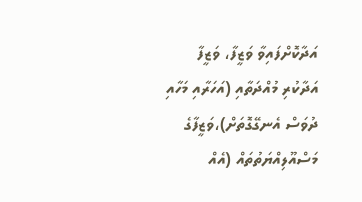އަދާކޮށްފައިވާ ވަޒީފާ، ވަޒީފާ އަދާކުރި މުއްދަތާއި (އަހަރާއި މަހާއި ދުވަސް އެނގޭގޮތަށް)،ވަޒީފާގެ މަސްއޫލިއްޔަތުތައް (އެއް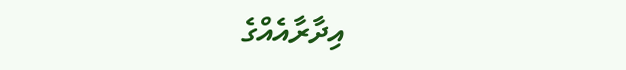އިދާރާއެއްގެ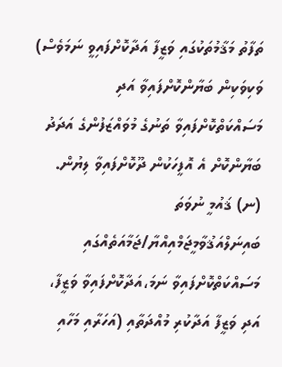ތަފާތު މަޤާމުތަކުގައި ވަޒީފާ އަދާކޮށްފައިވީ ނަމަވެސް) ވަކިވަކިން ބަޔާންކޮށްފައިވާ އަދި މަސައްކަތްކޮށްފައިވާ ތަނުގެ މުވައްޒަފުންގެ އަދަދު ބަޔާންކޮށް އެ އޮފީހަކުން ދޫކޮށްފައިވާ ލިޔުން. (ނ) ޤައުމީ ނުވަތަ ބައިނަލްއަޤުވާމީޖަމްއިއްޔާ/ޖަމާއަތެއްގައި މަސައްކަތްކޮށްފައިވާ ނަމަ،އަދާކޮށްފައިވާ ވަޒީފާ، އަދި ވަޒީފާ އަދާކުރި މުއްދަތާއި (އަހަރާއި މަހާއި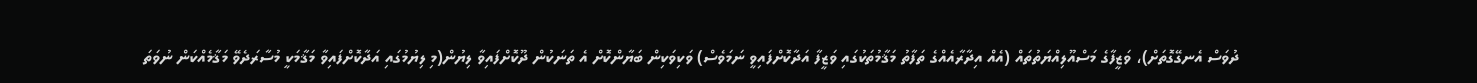ދުވަސް އެނގޭގޮތަށް)، ވަޒީފާގެ މަސްއޫލިއްޔަތުތައް (އެއް އިދާރާއެއްގެ ތަފާތު މަޤާމުތަކުގައި ވަޒީފާ އަދާކޮށްފައިވީ ނަމަވެސް) ވަކިވަކިން ބަޔާންކޮށް އެ ތަނަކުން ދޫކޮށްފައިވާ ލިޔުން(މި ލިޔުމުގައި އަދާކޮށްފައިވާ މަޤާމަކީ މުސާރަދެވޭ މަޤާމެއްކަން ނުވަތަ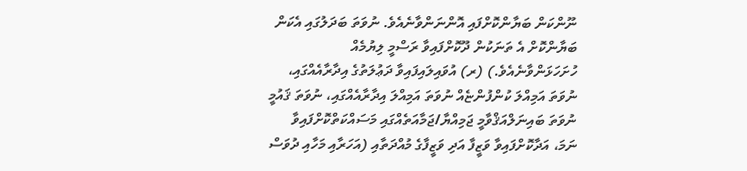ނޫންކަން ބަޔާންކޮށްފައި އޮންނަންވާނެއެވެ. ނުވަތަ ބަދަލުގައި އެކަން ބަޔާންކޮށް އެ ތަނަކުން ދޫކޮށްފައިވާ ރަސްމީ ލިޔުމެއް ހުށަހަޅަންވާނެއެވެ.) (ރ) އުވައިލައިފައިވާ ދަޢުލަތުގެ އިދާރާއެއްގައި، ނުވަތަ އަމިއްލަ ކުންފުންޏެއް ނުވަތަ އަމިއްލަ އިދާރާއެއްގައި، ނުވަތަ ޤައުމީ ނުވަތަ ބައިނަލްއަޤްވާމީ ޖަމިއްޔާ/ޖަމާއަތެއްގައި މަސައްކަތްކޮށްފައިވާ ނަމަ، އަދާކޮށްފައިވާ ވަޒީފާ އަދި ވަޒީފާގެ މުއްދަތާއި (އަހަރާއި މަހާއި ދުވަސް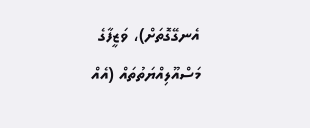އެނގޭގޮތަށް)، ވަޒީފާގެ މަސްއޫލިއްޔަތުތައް (އެއް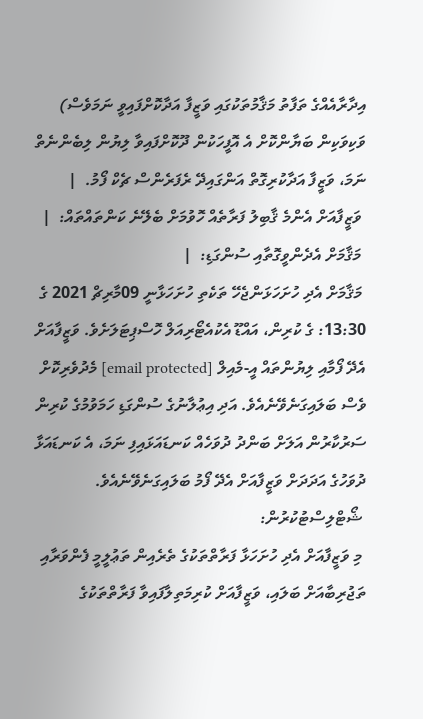އިދާރާއެއްގެ ތަފާތު މަޤާމުތަކުގައި ވަޒީފާ އަދާކޮށްފައިވީ ނަމަވެސް) ވަކިވަކިން ބަޔާންކޮށް އެ އޮފީހަކުން ދޫކޮށްފައިވާ ލިޔުން ލިބެންނެތް ނަމަ، ވަޒީފާ އަދާކުރިގޮތް އަންގައިދޭ ރެފަރެންސް ޗެކް ފޯމު.  |
 ވަޒީފާއަށް އެންމެ ޤާބިލު ފަރާތެއް ހޮވުމަށް ބެލޭނެ ކަންތައްތައް:  |
 މަޤާމަށް އެދެންވީގޮތާއި ސުންގަޑި:  |
 މަޤާމަށް އެދި ހުށަހަޅަންޖެހޭ ތަކެތި ހުށަހަޅާނީ 09މާރިޗް 2021 ގެ 13:30: ގެ ކުރިން، އައްޑޫ އެކުއެޓޯރިއަލް ހޮސްޕިޓަލަށެވެ. ވަޒީފާއަށް އެދޭ ފޯމާއި ލިޔުންތައް އީ-މެއިލް [email protected] މެދުވެރިކޮށް ވެސް ބަލައިގަނެވޭނެއެވެ. އަދި އިޢުލާނުގެ ސުންގަޑި ހަމަވުމުގެ ކުރިން ސަރުކާރުން އަލަށް ބަންދު ދުވަހެއް ކަނޑައަޅައިފި ނަމަ، އެ ކަނޑައަޅާ ދުވަހުގެ އަދަދަށް ވަޒީފާއަށް އެދޭ ފޯމު ބަލައިގަނެވޭނެއެވެ.
 ޝޯޓްލިސްޓުކުރުން:
 މި ވަޒީފާއަށް އެދި ހުށަހަޅާ ފަރާތްތަކުގެ ތެރެއިން ތަޢުލީމީ ފެންވަރާއި ތަޖުރިބާއަށް ބަލައި، ވަޒީފާއަށް ކުރިމަތިލާފައިވާ ފަރާތްތަކުގެ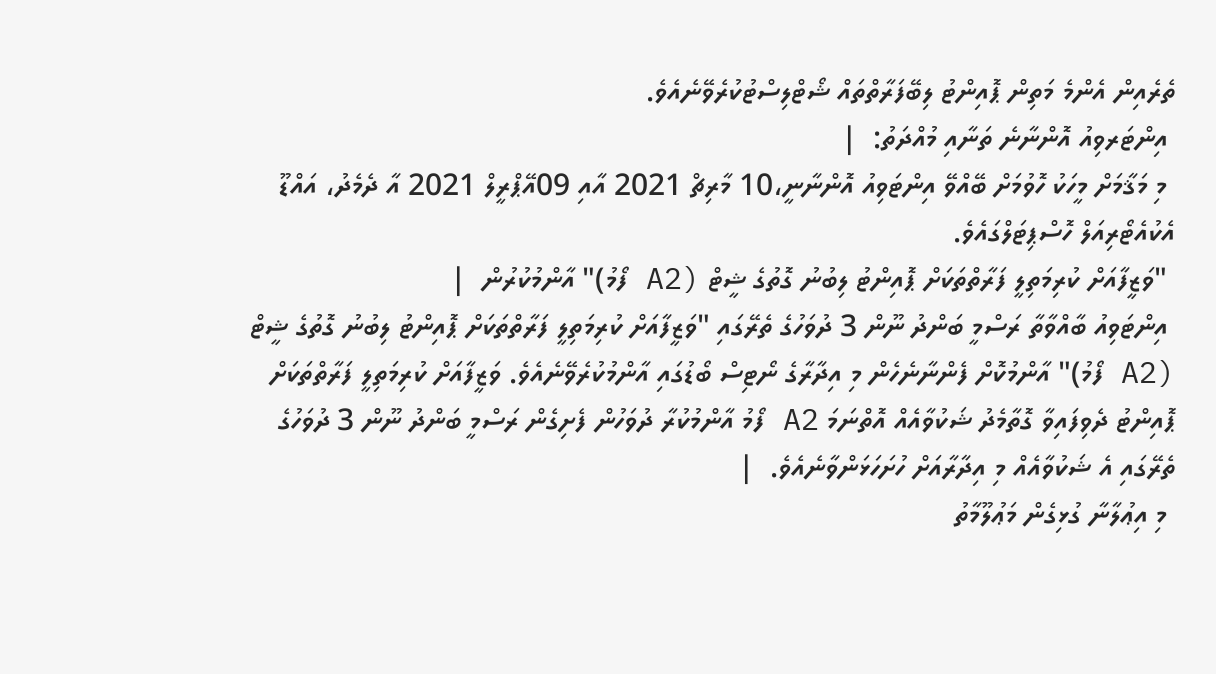ތެރެއިން އެންމެ މަތިން ޕޮއިންޓު ލިބޭފަރާތްތައް ޝޯޓްލިސްޓުކުރެވޭނެއެވެ.
 އިންޓަރވިއު އޮންނާނެ ތަނާއި މުއްދަތު:  |
 މި މަޤާމަށް މީހަކު ހޮވުމަށް ބޭއްވޭ އިންޓަވިއު އޮންނާނީ،10 މާރިޗް 2021 އާއި 09އޭޕްރީލް 2021 އާ ދެމެދު، އައްޑޫ އެކުއެޓޯރިއަލް ހޮސްޕިޓަލްގައެވެ.
 "ވަޒީފާއަށް ކުރިމަތިލީ ފަރާތްތަކަށް ޕޮއިންޓު ލިބުނު ގޮތުގެ ޝީޓް (A2 ފޯމު)" އާންމުކުރުން  |
 އިންޓަވިއު ބާއްވާތާ ރަސްމީ ބަންދު ނޫން 3 ދުވަހުގެ ތެރޭގައި "ވަޒީފާއަށް ކުރިމަތިލީ ފަރާތްތަކަށް ޕޮއިންޓު ލިބުނު ގޮތުގެ ޝީޓް (A2 ފޯމު)" އާންމުކޮށް ފެންނާނެހެން މި އިދާރާގެ ނޯޓިސް ބޯޑުގައި އާންމުކުރެވޭނެއެވެ. ވަޒީފާއަށް ކުރިމަތިލީ ފަރާތްތަކަށް ޕޮއިންޓު ދެވިފައިވާ ގޮތާމެދު ޝަކުވާއެއް އޮތްނަމަ A2 ފޯމު އާންމުކުރާ ދުވަހުން ފެށިގެން ރަސްމީ ބަންދު ނޫން 3 ދުވަހުގެ ތެރޭގައި އެ ޝަކުވާއެއް މި އިދާރާއަށް ހުށަހަޅަންވާނެއެވެ.  |
 މި އިޢުލާނާ ގުޅިގެން މަޢުލޫމާތު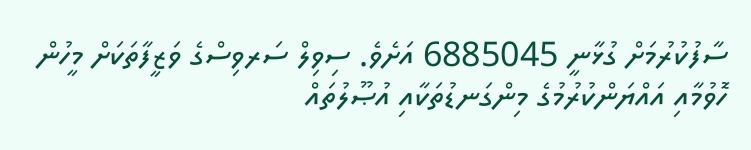ސާފުކުރުމަށް ގުޅާނީ 6885045 އަށެވެ. ސިވިލް ސަރވިސްގެ ވަޒީފާތަކަށް މީހުން ހޮވުމާއި އައްޔަންކުރުމުގެ މިންގަނޑުތަކާއި އުޞޫލުތައް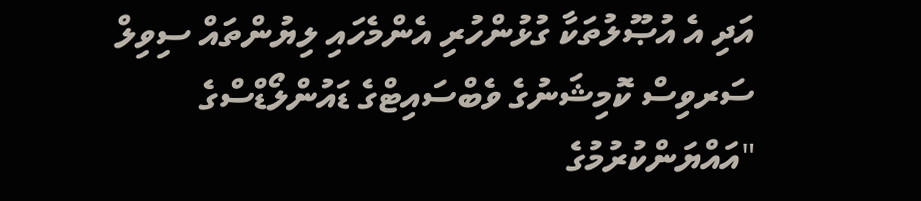އަދި އެ އުޞޫލުތަކާ ގުޅުންހުރި އެންމެހައި ލިޔުންތައް ސިވިލް ސަރވިސް ކޮމިޝަނުގެ ވެބްސައިޓްގެ ޑައުންލޯޑްސްގެ "އައްޔަންކުރުމުގެ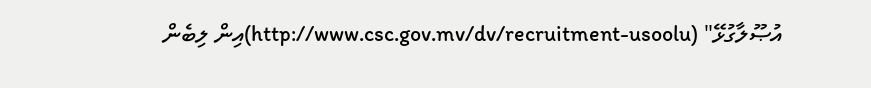އުޞޫލާގުޅޭ" (http://www.csc.gov.mv/dv/recruitment-usoolu)އިން ލިބެން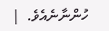ހުންނާނެއެވެ.  |